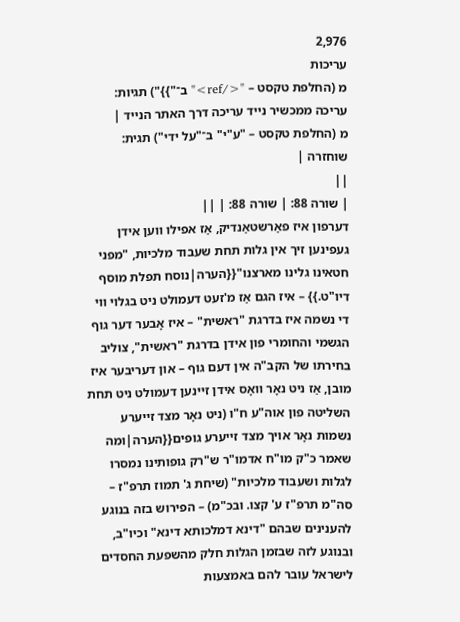2,976
עריכות
מ (החלפת טקסט – "</ref>" ב־"}}") תגיות: עריכה ממכשיר נייד עריכה דרך האתר הנייד |
מ (החלפת טקסט – "ע"י" ב־"על ידי") תגית: שוחזרה |
||
| שורה 88: | שורה 88: | ||
דערפון איז פאַרשטאַנדיק, אַז אפילו ווען אידן געפינען זיך אין גלות תחת שעבוד מלכיות, "מפני חטאינו גלינו מארצנו"{{הערה|נוסח תפלת מוסף דיו"ט.}} – איז הגם אַז מ'זעט דעמולט ניט בגלוי ווי די נשמה איז בדרגת "ראשית" – איז אָבער דער גוף הגשמי והחומרי פון אידן בדרגת "ראשית", צוליב בחירתו של הקב"ה אין דעם גוף – און דעריבער איז מובן, אַז ניט נאָר וואָס אידן זיינען דעמולט ניט תחת השליטה פון אוה"ע ח"ו (ניט נאָר מצד זייערע נשמות נאָר אויך מצד זייערע גופים{{הערה|ומה שאמר כ"ק מו"ח אדמו"ר ש"רק גופותינו נמסרו לגלות ושעבוד מלכיות" (שיחת ג' תמוז תרפ"ז – סה"מ תרפ"ז ע' קצו. ובכ"מ) – הפירוש בזה בנוגע להענינים שבהם "דינא דמלכותא דינא" וכיו"ב, ובנוגע לזה שבזמן הגלות חלק מהשפעת החסדים לישראל עובר להם באמצעות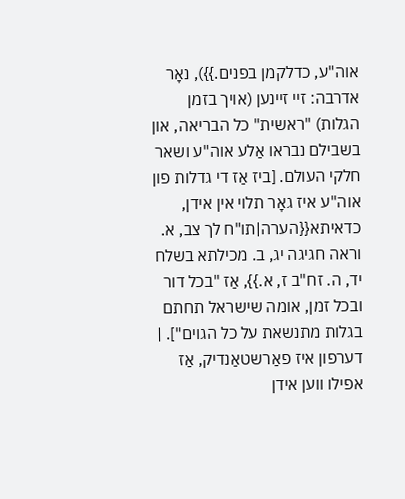אוה"ע, כדלקמן בפנים.}}), נאָר אדרבה: זיי זיינען (אויך בזמן הגלות) "ראשית" כל הבריאה, און בשבילם נבראו אַלע אוה"ע ושאר חלקי העולם. [ביז אַז די גדלות פון אוה"ע איז גאָר תלוי אין אידן, כדאיתא{{הערה|תו"ח לך צב, א. וראה חגיגה יג, ב. מכילתא בשלח יד, ה. זח"ב ז, א.}}, אַז "בכל דור ובכל זמן, אומה שישראל תחתם בגלות מתנשאת על כל הגוים"]. | דערפון איז פאַרשטאַנדיק, אַז אפילו ווען אידן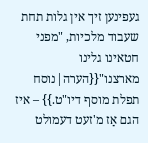געפינען זיך אין גלות תחת שעבוד מלכיות, "מפני חטאינו גלינו מארצנו"{{הערה|נוסח תפלת מוסף דיו"ט.}} – איז הגם אַז מ'זעט דעמולט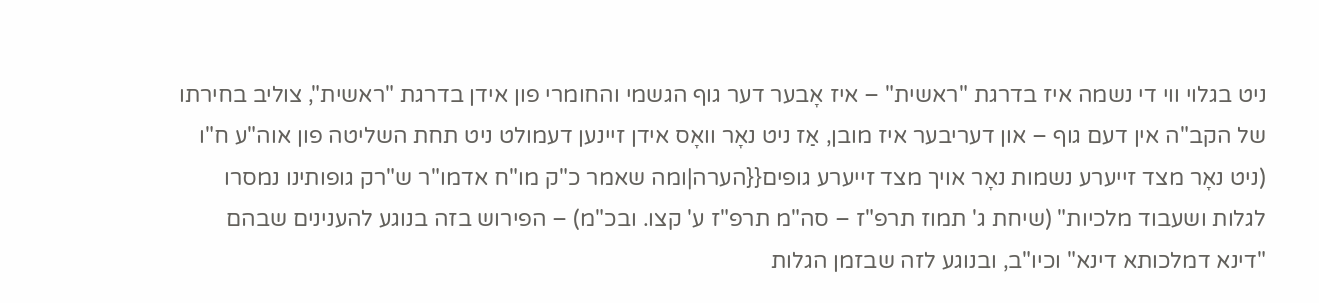ניט בגלוי ווי די נשמה איז בדרגת "ראשית" – איז אָבער דער גוף הגשמי והחומרי פון אידן בדרגת "ראשית", צוליב בחירתו של הקב"ה אין דעם גוף – און דעריבער איז מובן, אַז ניט נאָר וואָס אידן זיינען דעמולט ניט תחת השליטה פון אוה"ע ח"ו (ניט נאָר מצד זייערע נשמות נאָר אויך מצד זייערע גופים{{הערה|ומה שאמר כ"ק מו"ח אדמו"ר ש"רק גופותינו נמסרו לגלות ושעבוד מלכיות" (שיחת ג' תמוז תרפ"ז – סה"מ תרפ"ז ע' קצו. ובכ"מ) – הפירוש בזה בנוגע להענינים שבהם "דינא דמלכותא דינא" וכיו"ב, ובנוגע לזה שבזמן הגלות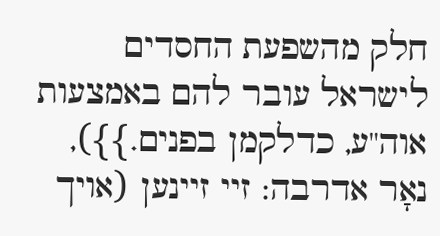חלק מהשפעת החסדים לישראל עובר להם באמצעות אוה"ע, כדלקמן בפנים.}}), נאָר אדרבה: זיי זיינען (אויך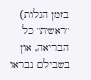בזמן הגלות) "ראשית" כל הבריאה, און בשבילם נבראו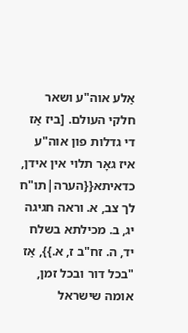אַלע אוה"ע ושאר חלקי העולם. [ביז אַז די גדלות פון אוה"ע איז גאָר תלוי אין אידן, כדאיתא{{הערה|תו"ח לך צב, א. וראה חגיגה יג, ב. מכילתא בשלח יד, ה. זח"ב ז, א.}}, אַז "בכל דור ובכל זמן, אומה שישראל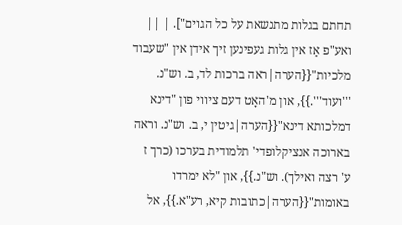תחתם בגלות מתנשאת על כל הגוים"]. | ||
ואע"פ אַז אין גלות געפינען זיך אידן אין "שעבוד מלכיות"{{הערה|ראה ברכות לד, ב. וש"נ. '''ועוד'''.}}, און מ'האָט דעם ציווי פון "דינא דמלכותא דינא"{{הערה|גיטין י, ב. וש"נ. וראה בארוכה אנציקלופדי' תלמודית בערכו (כרך ז ע' רצה ואילך). וש"נ.}}, און "לא ימרדו באומות"{{הערה|כתובות קיא, רע"א.}}, אל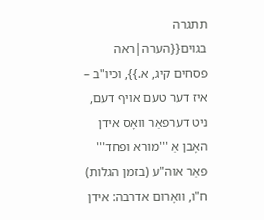תתגרה בגוים{{הערה|ראה פסחים קיג, א.}}, וכיו"ב – איז דער טעם אויף דעם, ניט דערפאַר וואָס אידן האָבן אַ '''מורא ופחד''' פאַר אוה"ע (בזמן הגלות) ח"ו, וואָרום אדרבה: אידן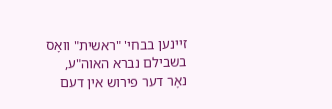זיינען בבחי' "ראשית" וואָס בשבילם נברא האוה"ע, נאָר דער פירוש אין דעם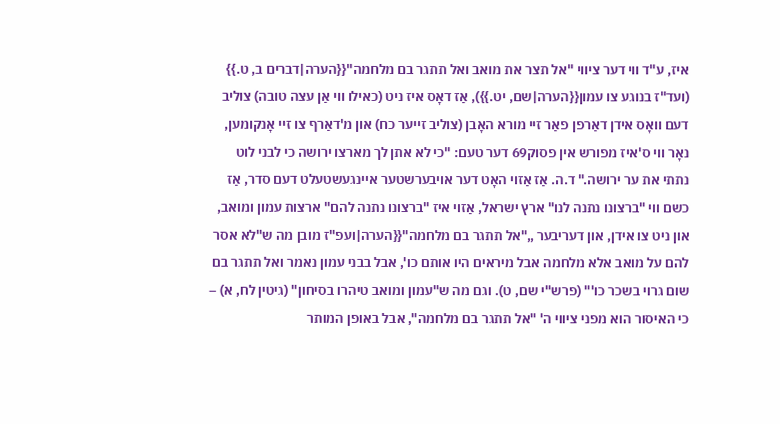איז, ע"ד ווי דער ציווי "אל תצר את מואב ואל תתגר בם מלחמה"{{הערה|דברים ב, ט.}} (ועד"ז בנוגע צו עמון{{הערה|שם, יט.}}), אַז דאָס איז ניט (כאילו ווי אַן עצה טובה) צוליב דעם וואָס אידן דאַרפן פאַר זיי מורא האָבן (צוליב זייער כח) און מ'דאַרף צו זיי אָנקומען, נאָר ווי ס'איז מפורש אין פסוק69 דער טעם: "כי לא אתן לך מארצו ירושה כי לבני לוט נתתי את ער ירושה." ד.ה. אַז אַזוי האָט דער אויבערשטער איינגעשטעלט דעם סדר, אַז כשם ווי "ברצונו נתנה לנו" ארץ ישראל, אַזוי איז "ברצונו נתנה להם" ארצות עמון ומואב, און ניט צו אידן, און דעריבער „"אל תתגר בם מלחמה"{{הערה|ועפ"ז מובן מה ש"לא אסר להם על מואב אלא מלחמה אבל מיראים היו אותם כו', אבל בבני עמון נאמר ואל תתגר בם שום גרוי בשכר כו'" (פרש"י שם, ט). וגם מה ש"עמון ומואב טיהרו בסיחון" (גיטין לח, א) – כי האיסור הוא מפני ציווי ה' "אל תתגר בם מלחמה", אבל באופן המותר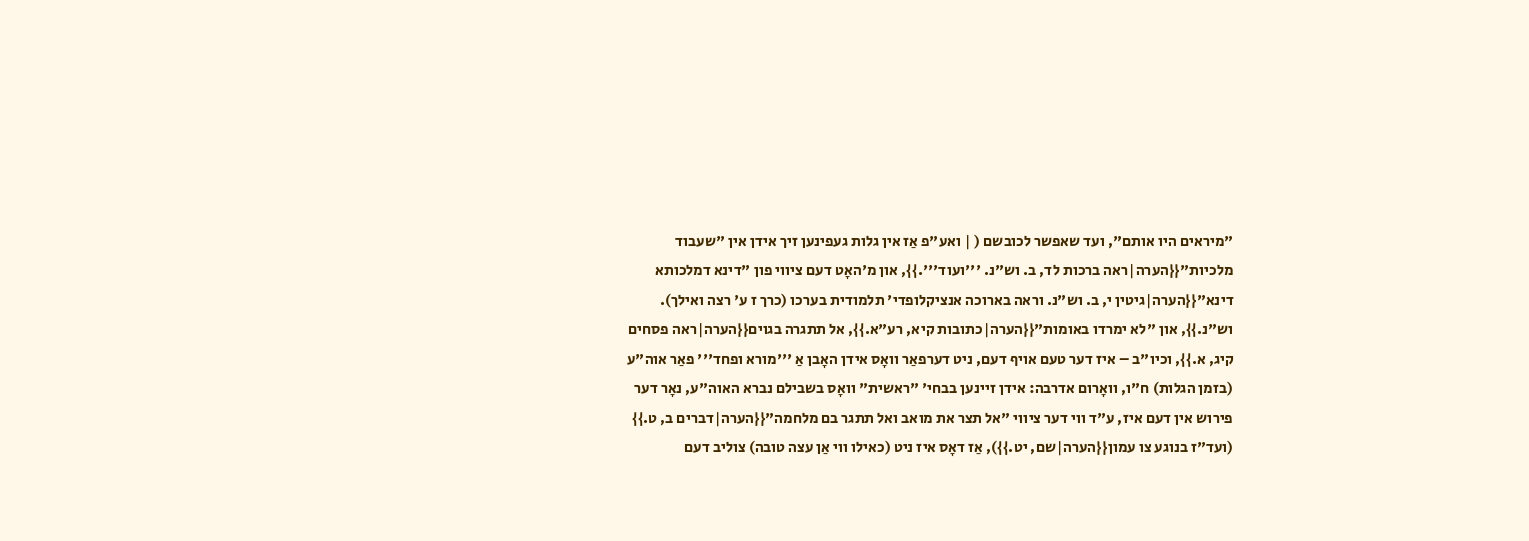"מיראים היו אותם", ועד שאפשר לכובשם ( | ואע"פ אַז אין גלות געפינען זיך אידן אין "שעבוד מלכיות"{{הערה|ראה ברכות לד, ב. וש"נ. '''ועוד'''.}}, און מ'האָט דעם ציווי פון "דינא דמלכותא דינא"{{הערה|גיטין י, ב. וש"נ. וראה בארוכה אנציקלופדי' תלמודית בערכו (כרך ז ע' רצה ואילך). וש"נ.}}, און "לא ימרדו באומות"{{הערה|כתובות קיא, רע"א.}}, אל תתגרה בגוים{{הערה|ראה פסחים קיג, א.}}, וכיו"ב – איז דער טעם אויף דעם, ניט דערפאַר וואָס אידן האָבן אַ '''מורא ופחד''' פאַר אוה"ע (בזמן הגלות) ח"ו, וואָרום אדרבה: אידן זיינען בבחי' "ראשית" וואָס בשבילם נברא האוה"ע, נאָר דער פירוש אין דעם איז, ע"ד ווי דער ציווי "אל תצר את מואב ואל תתגר בם מלחמה"{{הערה|דברים ב, ט.}} (ועד"ז בנוגע צו עמון{{הערה|שם, יט.}}), אַז דאָס איז ניט (כאילו ווי אַן עצה טובה) צוליב דעם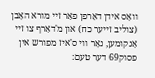וואָס אידן דאַרפן פאַר זיי מורא האָבן (צוליב זייער כח) און מ'דאַרף צו זיי אָנקומען, נאָר ווי ס'איז מפורש אין פסוק69 דער טעם: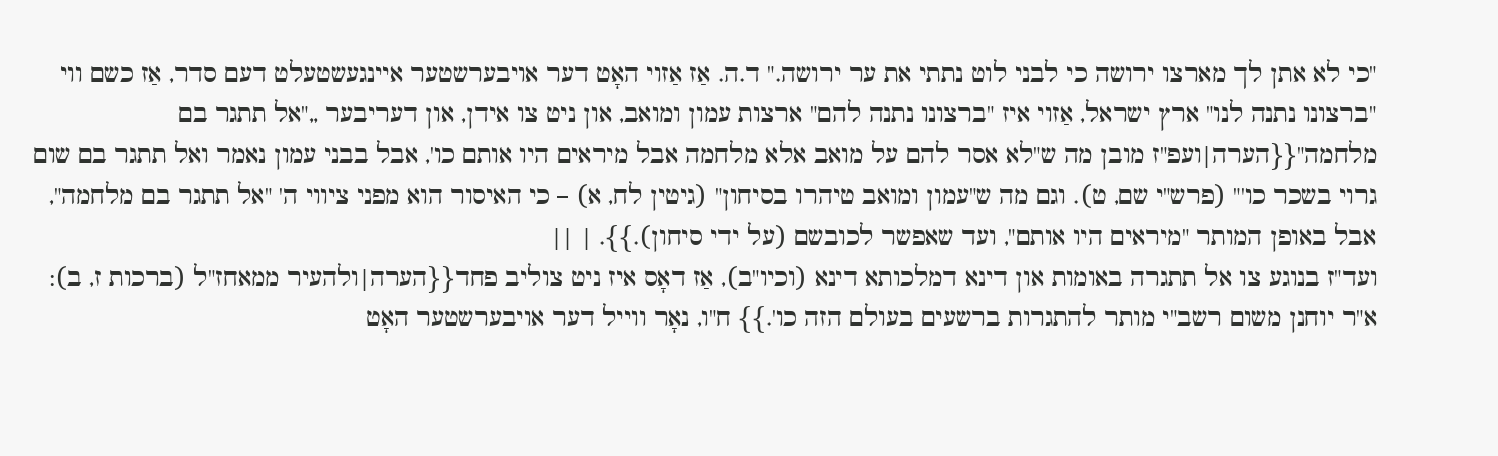"כי לא אתן לך מארצו ירושה כי לבני לוט נתתי את ער ירושה." ד.ה. אַז אַזוי האָט דער אויבערשטער איינגעשטעלט דעם סדר, אַז כשם ווי "ברצונו נתנה לנו" ארץ ישראל, אַזוי איז "ברצונו נתנה להם" ארצות עמון ומואב, און ניט צו אידן, און דעריבער „"אל תתגר בם מלחמה"{{הערה|ועפ"ז מובן מה ש"לא אסר להם על מואב אלא מלחמה אבל מיראים היו אותם כו', אבל בבני עמון נאמר ואל תתגר בם שום גרוי בשכר כו'" (פרש"י שם, ט). וגם מה ש"עמון ומואב טיהרו בסיחון" (גיטין לח, א) – כי האיסור הוא מפני ציווי ה' "אל תתגר בם מלחמה", אבל באופן המותר "מיראים היו אותם", ועד שאפשר לכובשם (על ידי סיחון).}}. | ||
ועד"ז בנוגע צו אל תתגרה באומות און דינא דמלכותא דינא (וכיו"ב), אַז דאָס איז ניט צוליב פחד{{הערה|ולהעיר ממאחז"ל (ברכות ז, ב): א"ר יוחנן משום רשב"י מותר להתגרות ברשעים בעולם הזה כו'.}} ח"ו, נאָר ווייל דער אויבערשטער האָט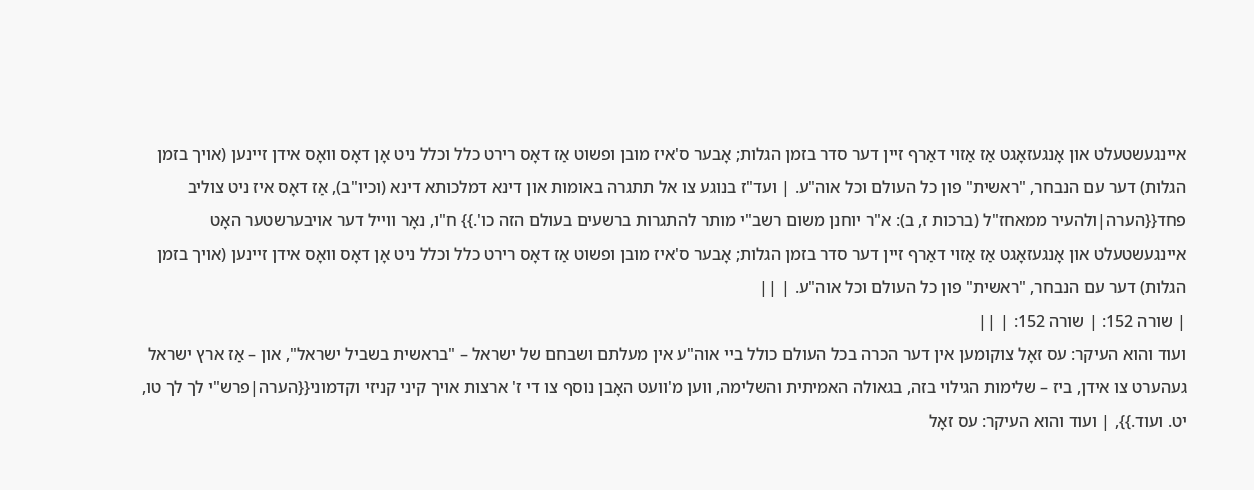איינגעשטעלט און אָנגעזאָגט אַז אַזוי דאַרף זיין דער סדר בזמן הגלות; אָבער ס'איז מובן ופשוט אַז דאָס רירט כלל וכלל ניט אָן דאָס וואָס אידן זיינען (אויך בזמן הגלות) דער עם הנבחר, "ראשית" פון כל העולם וכל אוה"ע. | ועד"ז בנוגע צו אל תתגרה באומות און דינא דמלכותא דינא (וכיו"ב), אַז דאָס איז ניט צוליב פחד{{הערה|ולהעיר ממאחז"ל (ברכות ז, ב): א"ר יוחנן משום רשב"י מותר להתגרות ברשעים בעולם הזה כו'.}} ח"ו, נאָר ווייל דער אויבערשטער האָט איינגעשטעלט און אָנגעזאָגט אַז אַזוי דאַרף זיין דער סדר בזמן הגלות; אָבער ס'איז מובן ופשוט אַז דאָס רירט כלל וכלל ניט אָן דאָס וואָס אידן זיינען (אויך בזמן הגלות) דער עם הנבחר, "ראשית" פון כל העולם וכל אוה"ע. | ||
| שורה 152: | שורה 152: | ||
ועוד והוא העיקר: עס זאָל צוקומען אין דער הכרה בכל העולם כולל ביי אוה"ע אין מעלתם ושבחם של ישראל – "בראשית בשביל ישראל", און – אַז ארץ ישראל געהערט צו אידן, ביז – שלימות הגילוי בזה, בגאולה האמיתית והשלימה, ווען מ'וועט האָבן נוסף צו די ז' ארצות אויך קיני קניזי וקדמוני{{הערה|פרש"י לך לך טו, יט. ועוד.}}, | ועוד והוא העיקר: עס זאָל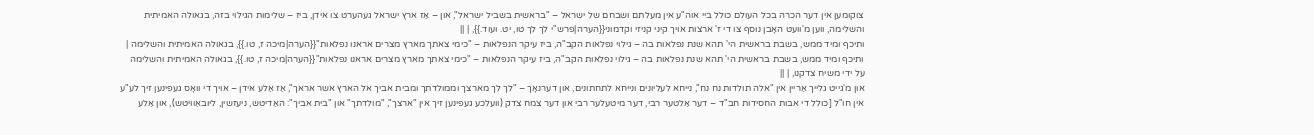צוקומען אין דער הכרה בכל העולם כולל ביי אוה"ע אין מעלתם ושבחם של ישראל – "בראשית בשביל ישראל", און – אַז ארץ ישראל געהערט צו אידן, ביז – שלימות הגילוי בזה, בגאולה האמיתית והשלימה, ווען מ'וועט האָבן נוסף צו די ז' ארצות אויך קיני קניזי וקדמוני{{הערה|פרש"י לך לך טו, יט. ועוד.}}, | ||
ותיכף ומיד ממש, בשבת בראשית הי' תהא שנת נפלאות בה – גילוי נפלאות הקב"ה, ביז עיקר הנפלאות – "כימי צאתך מארץ מצרים אראנו נפלאות"{{הערה|מיכה ז, טו.}}, בגאולה האמיתית והשלימה | ותיכף ומיד ממש, בשבת בראשית הי' תהא שנת נפלאות בה – גילוי נפלאות הקב"ה, ביז עיקר הנפלאות – "כימי צאתך מארץ מצרים אראנו נפלאות"{{הערה|מיכה ז, טו.}}, בגאולה האמיתית והשלימה על ידי משיח צדקנו, | ||
און מ'גייט גלייך אַריין אין "אלה תולדות נח נח", נייחא לעליונים ונייחא לתחתונים, און דערנאָך – "לך לך מארצך וממולדתך ומבית אביך אל הארץ אשר אראך", אַז אַלע אידן – אויך די וואָס געפינען זיך לע"ע אין חו"ל [כולל די אבות החסידות חב"ד – דער אַלטער רבי, דער מיטעלער רבי און דער צמח צדק (וועלכע געפינען זיך אין "ארצך", "מולדתך" און "בית אביך": האַדיטש, ניעזשין, ליובאַוויטש), און אַלע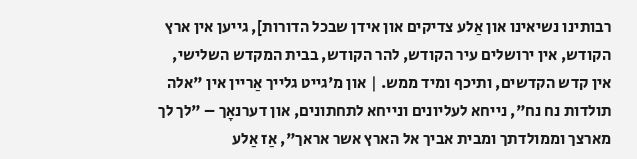רבותינו נשיאינו און אַלע צדיקים און אידן שבכל הדורות], גייען אין ארץ הקודש, אין ירושלים עיר הקודש, להר הקודש, בבית המקדש השלישי, אין קדש הקדשים, ותיכף ומיד ממש. | און מ'גייט גלייך אַריין אין "אלה תולדות נח נח", נייחא לעליונים ונייחא לתחתונים, און דערנאָך – "לך לך מארצך וממולדתך ומבית אביך אל הארץ אשר אראך", אַז אַלע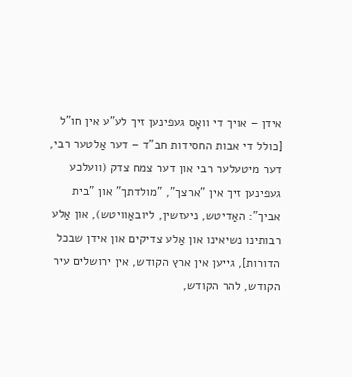אידן – אויך די וואָס געפינען זיך לע"ע אין חו"ל [כולל די אבות החסידות חב"ד – דער אַלטער רבי, דער מיטעלער רבי און דער צמח צדק (וועלכע געפינען זיך אין "ארצך", "מולדתך" און "בית אביך": האַדיטש, ניעזשין, ליובאַוויטש), און אַלע רבותינו נשיאינו און אַלע צדיקים און אידן שבכל הדורות], גייען אין ארץ הקודש, אין ירושלים עיר הקודש, להר הקודש,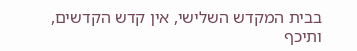בבית המקדש השלישי, אין קדש הקדשים, ותיכף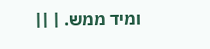ומיד ממש. | ||